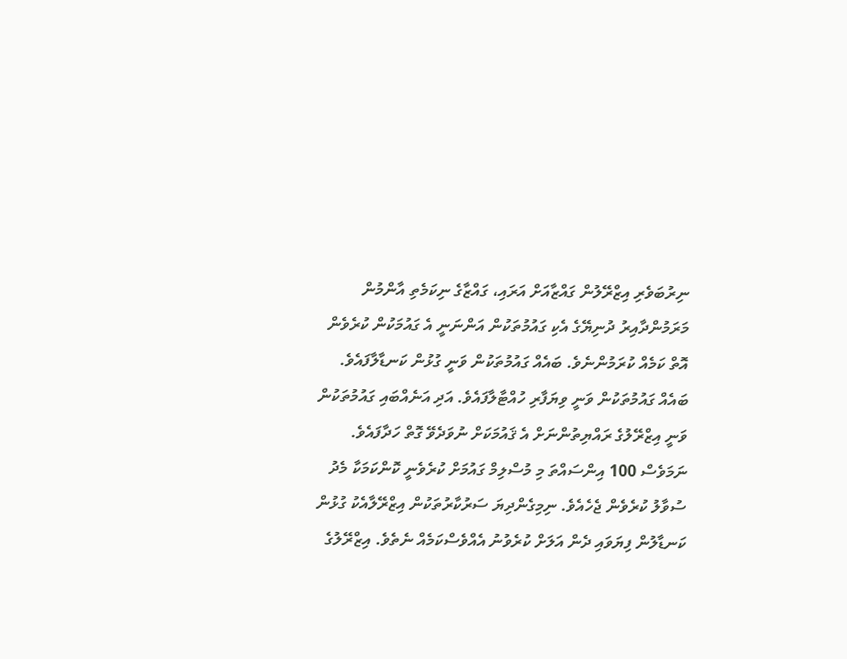ނިރުބަވެރި އިޒްރޭލުން ގައްޒާއަށް އަރައި، ގައްޒާގެ ނިކަމެތި އާންމުން މަރަމުންދާއިރު ދުނިޔޭގެ އެކި ގައުމުތަކުން އަންނަނީ އެ ގައުމަކުން ކުރެވެން އޮތް ކަމެއް ކުރަމުންނެވެ. ބައެއް ގައުމުތަކުން ވަނީ ގުޅުން ކަނޑާލާފައެވެ. ބައެއް ގައުމުތަކުން ވަނީ ވިޔަފާރި ހުއްޓާލާފައެވެ. އަދި އަނެއްބައި ގައުމުތަކުން ވަނީ އިޒްރޭލުގެ ރައްޔިތުންނަށް އެ ޤައުމަކަށް ނުވަދެވޭ ގޮތް ހަދާފައެވެ.
ނަމަވެސް 100 އިންސައްތަ މި މުސްލިމް ގައުމަށް ކުރެވެނީ ކޮންކަމަކާ މެދު ސުވާލު ކުރެވެން ޖެހެއެވެ. ނިމިގެންދިޔަ ސަރުކާރުތަކުން އިޒްރޭލާއެކު ގުޅުން ކަނޑާލުން ފިޔަވައި ދެން އަލަށް ކުރެވުނު އެއްވެސްކަމެއް ނެތެވެ. އިޒްރޭލުގެ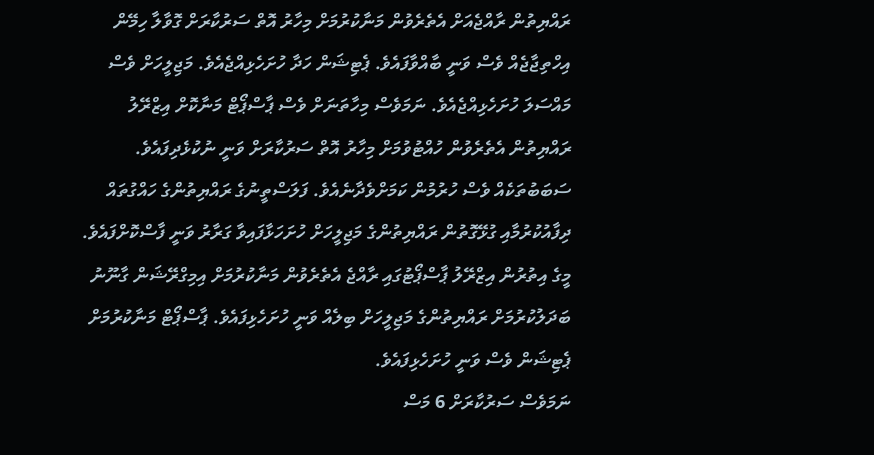ރައްޔިތުން ރާއްޖެއަށް އެތެރެވުން މަނާކުރުމަށް މިހާރު އޮތް ސަރުކާރަށް ގޮވާލާ ހިމޭން އިހްތިޖާޖެއް ވެސް ވަނީ ބާއްވާފައެވެ. ޕެޓިޝަން ހަދާ ހުށަހެޅިއްޖެއެވެ. މަޖިލީހަށް ވެސް މައްސަލަ ހުށަހެޅިއްޖެއެވެ. ނަމަވެސް މިހާތަނަށް ވެސް ޕާސްޕޯޓް މަނާކޮށް އިޒްރޭލު ރައްޔިތުން އެތެރެވުން ހުއްޓުވުމަށް މިހާރު އޮތް ސަރުކާރަށް ވަނީ ނުކުޅެދިފައެވެ.
ސަބަބުތަކެއް ވެސް ހުރުމުން ކަމަށްވެދާނެއެވެ. ފަލަސްތީނުގެ ރައްޔިތުންގެ ހައްގުތައް ދިފާއުކުރުމާއި ގުޅޭގޮތުން ރައްޔިތުންގެ މަޖިލީހަށް ހުށަހަޅާފައިވާ ގަރާރު ވަނީ ފާސްކޮށްފައެވެ. މީގެ އިތުރުން އިޒްރޭލު ޕާސްޕޯޓުގައި ރާއްޖެ އެތެރެވުން މަނާކުރުމަށް އިމިގްރޭޝަން ގާނޫނު ބަދަލުކުރުމަށް ރައްޔިތުންގެ މަޖިލީހަށް ބިލެއް ވަނީ ހުށަހެޅިފައެވެ. ޕާސްޕޯޓް މަނާކުރުމަށް ޕެޓިޝަން ވެސް ވަނީ ހުށަހެޅިފައެވެ.
ނަމަވެސް ސަރުކާރަށް 6 މަސް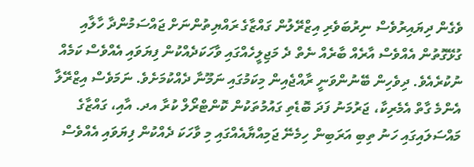ވެގެން ދިޔައިރުވެސް ނިރުބަވެރި އިޒްރޭލުން ގައްޒާގެ ރައްޔިތުންނަށް ޖައްސަމުންދާ ހާލާއި ގުޅޭގޮތުން އެއްވެސް އާރެއް ބާރެއް ނެތް ދެ މަޖިލީހެއްގައި ވާހަކަދެއްކުން ފިޔަވައި އެއްވެސް ކަމެއް ނުކުރެއެވެ. ދިވެހިން ބޭނުންވަނީ ރާއްޖެއިން މިކަމުގައި ނަމޫނާ ދެއްކުމަށެވެ. ނަމަވެސް އިޒްރޭލާ އެންމެ ގާތް އެމެރިކާ، ޖަރުމަނު ފަދަ ބޮޑެތި ގައުމުތަކުން ކޮންޓްރޯލް ކުރާ އދ. އާއި، ގައްޒާގެ މައްސަލައިގައި ހަނު ތިބި އަރަބިން ހިމެނޭ ޖަމިއްޔާއެއްގައި މި ވާހަކަ ދެއްކުން ފިޔަވައި އެއްވެސް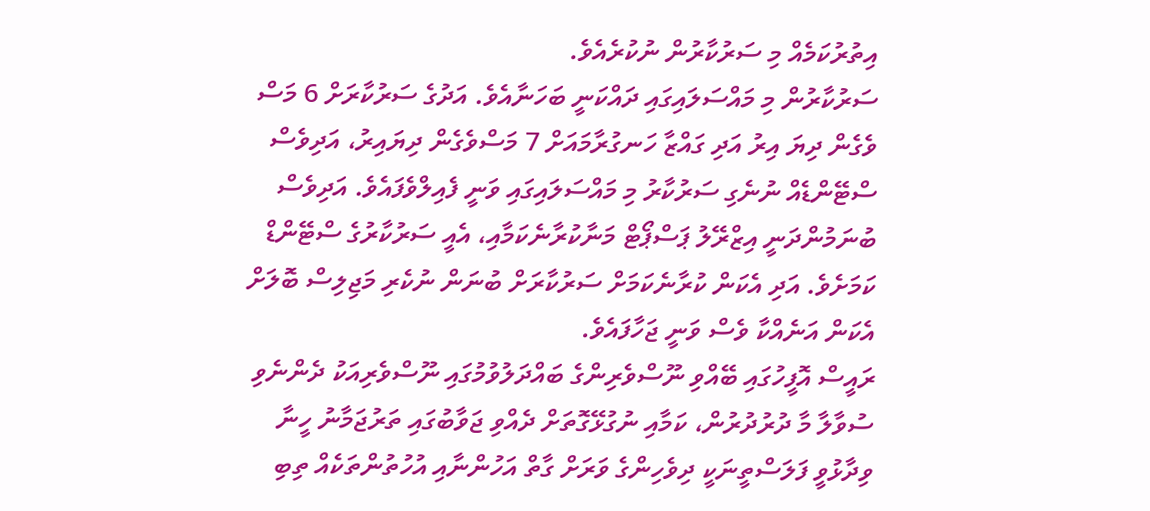އިތުރުކަމެއް މި ސަރުކާރުން ނުކުރެއެވެ.
ސަރުކާރުން މި މައްސަލައިގައި ދައްކަނީ ބަހަނާއެވެ. އަދުގެ ސަރުކާރަށް 6 މަސް ވެގެން ދިޔަ އިރު އަދި ގައްޒާ ހަނގުރާމައަށް 7 މަސްވެގެން ދިޔައިރު، އަދިވެސް ސްޓޭންޑެއް ނުނެގި ސަރުކާރު މި މައްސަލައިގައި ވަނީ ފެއިލްވެފައެވެ. އަދިވެސް ބުނަމުންދަނީ އިޒްރޭލު ޕަސްޕޯޓް މަނާކުރާނެކަމާއި، އެއީ ސަރުކާރުގެ ސްޓޭންޑް ކަމަށެވެ. އަދި އެކަން ކުރާނެކަމަށް ސަރުކާރަށް ބުނަން ނުކެރި މަޖިލިސް ބޮލަށް އެކަން އަނެއްކާ ވެސް ވަނީ ޖަހާފައެވެ.
ރައީސް އޮފީހުގައި ބޭއްވި ނޫސްވެރިންގެ ބައްދަލުވުމުގައި ނޫސްވެރިއަކު ދެންނެވި ސުވާލާ މާ ދުރުދުރުން، ކަމާއި ނުގުޅޭގޮތަށް ދެއްވި ޖަވާބުގައި ތަރުޖަމާނު ހީނާ ވިދާޅުވީ ފަލަސްތީނަކީ ދިވެހިންގެ ވަރަށް ގާތް އަހުންނާއި އުހުތުންތަކެއް ތިބި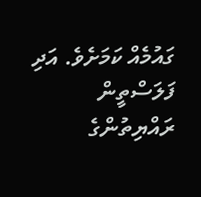ގައުމެއް ކަމަށެވެ. އަދި ފަލަސްތީން ރައްޔިތުންގެ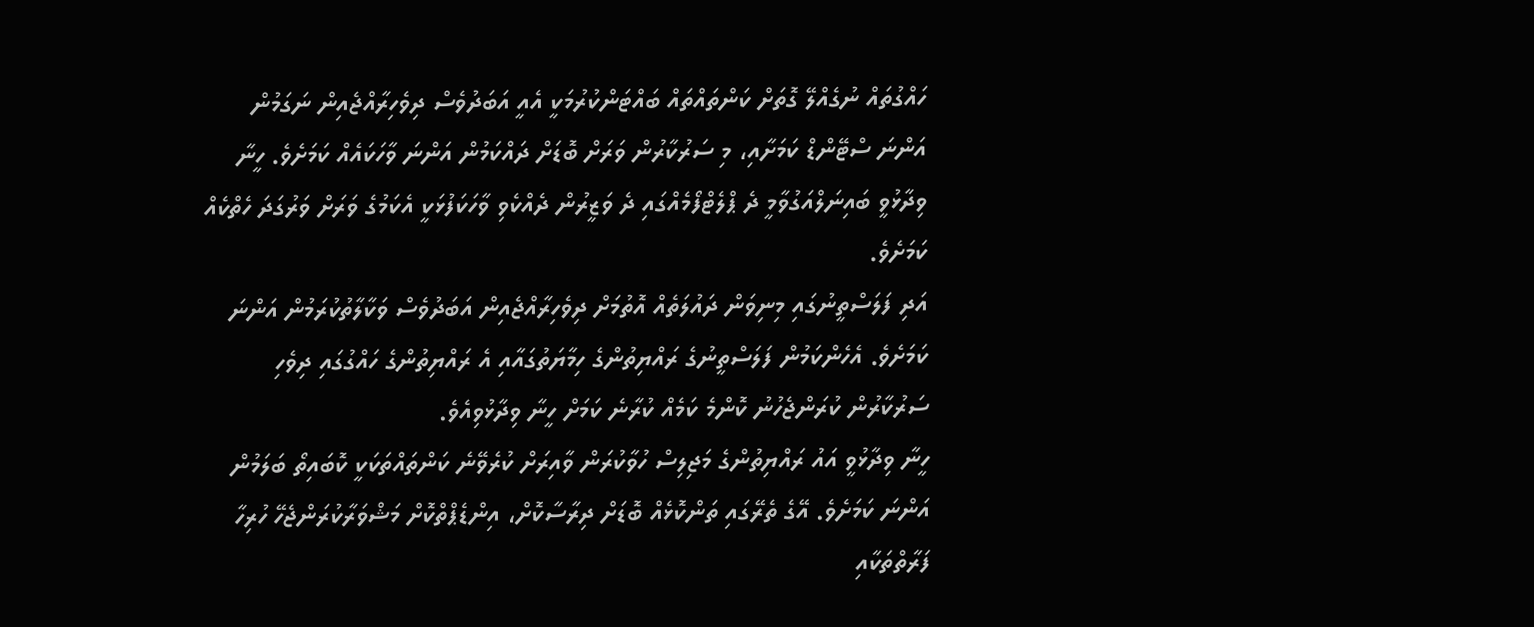ހައްގުތައް ނުގެއްލޭ ގޮތަށް ކަންތައްތައް ބައްޓަންކުރުމަކީ އެއީ އަބަދުވެސް ދިވެހިރާއްޖެއިން ނަގަމުން އަންނަ ސްޓޭންޑް ކަމަށާއި، މި ސަރުކާރުން ވަރަށް ބޮޑަށް ދައްކަމުން އަންނަ ވާހަކައެއް ކަމަށެވެ. ހީނާ ވިދާޅުވީ ބައިނަލްއަގުވާމީ ދެ ޕްލެޓްފޯމެއްގައި ދެ ވަޒީރުން ދެއްކެވި ވާހަކަފުޅަކީ އެކަމުގެ ވަރަށް ވަރުގަދަ ހެތްކެއް ކަމަށެވެ.
އަދި ފަލަސްތީނުގައި މިނިވަން ދައުލަތެއް އޮތުމަށް ދިވެހިރާއްޖެއިން އަބަދުވެސް ވަކާލާތުކުރަމުން އަންނަ ކަމަށެވެ. އެހެންކަމުން ފަލަސްތީނުގެ ރައްޔިތުންގެ ހިމާޔަތުގައާއި އެ ރައްޔިތުންގެ ހައްގުގައި ދިވެހި ސަރުކާރުން ކުރަންޖެހުނު ކޮންމެ ކަމެއް ކުރާނެ ކަމަށް ހީނާ ވިދާޅުވިއެވެ.
ހީނާ ވިދާޅުވީ އައު ރައްޔިތުންގެ މަޖިލިސް ހުވާކުރަން ވާއިރަށް ކުރެވޭނެ ކަންތައްތަކަކީ ކޮބައިތޯ ބަލަމުން އަންނަ ކަމަށެވެ. އޭގެ ތެރޭގައި ތަންކޮޅެއް ބޮޑަށް ދިރާސާކޮށް، އިންޑެޕްތްކޮށް މަޝްވަރާކުރަންޖެހޭ ހުރިހާ ފަރާތްތަކާއި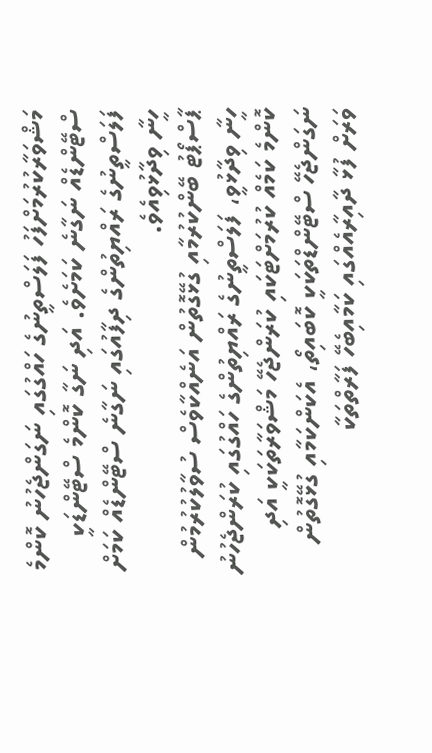މަޝްވަރާކުރުމަށްފަހު ފަލަސްތީނުގެ ހައްގުގައި ނަގަންޖެހުނު ކޮންމެ ސްޓޭންޑެއް ނަގާނެ ކަމަށެވެ. އަދި ނަގާ ކޮންމެ ސްޓޭންޑަކީ ފަލަސްތީނުގެ ރައްޔިތުންގެ ދިފާއުގައި ނަގާނެ ސްޓޭންޑެއް ކަމަށް ހީނާ ވިދާޅުވިއެވެ.
ޕާސްޕޯޓު ބޭންކުރުމާއި ގުޅޭގޮތުން އަނެއްކާވެސް ސުވާލުކުރުމުން ހީނާ ވިދާޅުވީ، ފަލަސްތީނުގެ ރައްޔިތުންގެ ހައްގުގައި ކުރަންޖެހުނު ކޮންމެ ކަމެއް ކުރުމަށްޓަކައި ކުރަންޖެހޭ މަޝްވަރާތަކަކީ އަދި ނަގަންޖެހޭ ސްޓޭންޑްތަކަކީ ކޮބައިތޯ، އެކަންކަމާއި ގުޅޭގޮތުން ވަރަށް ފުޅާ ދާއިރާއެއްގައި ކަމާއިބެހޭ ފަރާތްތަކާ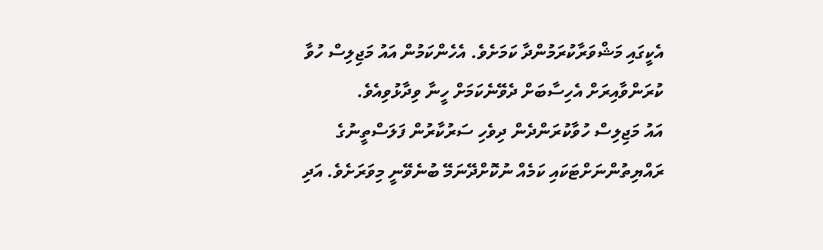އެކީގައި މަޝްވަރާކުރަމުންދާ ކަމަށެވެ. އެހެންކަމުން އައު މަޖިލިސް ހުވާ ކުރަންވާއިރަށް އެހިސާބަށް ދެވޭނެކަމަށް ހީނާ ވިދާޅުވިއެވެ.
އައު މަޖިލިސް ހުވާކުރަންދެން ދިވެހި ސަރުކާރުން ފަލަސްތީނުގެ ރައްޔިތުންނަށްޓަކައި ކަމެއް ނުކޮށްދޭނަމޭ ބުނެވޭނީ މިވަރަށެވެ. އަދި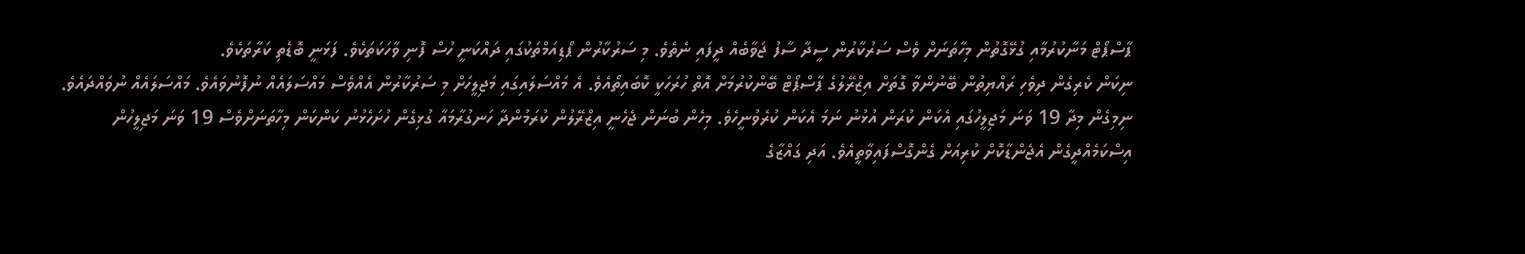ޕާސްޕޯޓް މަނާކުރުމާއި ގުޅޭގޮތުން މިހާތަނަށް ވެސް ސަރުކާރުން ސީދާ ސާފު ޖަވާބެއް ދީފައި ނެތެވެ. މި ސަރުކާރުން ޕޯޑިއަމްތަކުގައި ދައްކަނީ ހުސް ފޮނި ވާހަކަތަކެވެ. ފަޅަނީ ބޮޑެތި ކަރާތަކެވެ.
ނިކަން ކެރިގެން ދިވެހި ރައްޔިތުން ބޭނުންވާ ގޮތަށް އިޒްރޭލުގެ ޕާސްޕޯޓް ބޭންކުރުމަށް އޮތް ހުރަހަކީ ކޮބައިތޯއެވެ. އެ މައްސަލައިގައި މަޖިލީހަށް މި ސަރުކާރުން އެއްވެސް މައްސަލައެއް ނުފޮނުވައެވެ. މައްސަލައެއް ނުވައްދައެވެ. ނިމިގެން މިދާ 19 ވަނަ މަޖިލީހުގައި އެކަން ކުރަން އުޅުނު ނަމަ އެކަން ކުރެވުނީހެވެ. މިހެން ބުނަން ޖެހެނީ އިޒްރޭލުން ކުރަމުންދާ ހަނގުރާމައާ ގުޅިގެން ހުށަހެޅުނު ކަންކަން މިހާތަނަށްވެސް 19 ވަނަ މަޖިލީހުން އިސްކަމެއްދީގެން އެޖެންޑާކޮށް ކުރިއަށް ގެންގޮސްފައިވާތީއެވެ. އަދި ގައްޒާގެ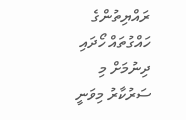ރައްޔިތުންގެ ހައްގުތައް ހޯދައި ދިނުމަށް މި ސަރުކާރު މިވަނީ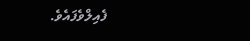ފެއިލްވެފައެވެ.